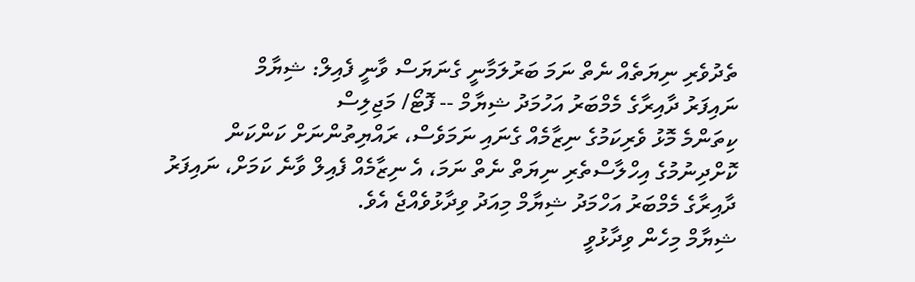ތެދުވެރި ނިޔަތެއް ނެތް ނަމަ ބަރުލަމާނީ ގެނަޔަސް ވާނީ ފެއިލް: ޝިޔާމް
ނައިފަރު ދާއިރާގެ މެމްބަރު އަހުމަދު ޝިޔާމް -- ފޮޓޯ/ މަޖިލިސް
ކިތަންމެ މޮޅު ވެރިކަމުގެ ނިޒާމެއް ގެނައި ނަމަވެސް، ރައްޔިތުންނަށް ކަންކަން ކޮށްދިނުމުގެ އިހްލާސްތެރި ނިޔަތް ނެތް ނަމަ، އެ ނިޒާމެއް ފެއިލް ވާނެ ކަމަށް، ނައިފަރު ދާއިރާގެ މެމްބަރު އަހްމަދު ޝިޔާމް މިއަދު ވިދާޅުވެއްޖެ އެވެ.
ޝިޔާމް މިހެން ވިދާޅުވީ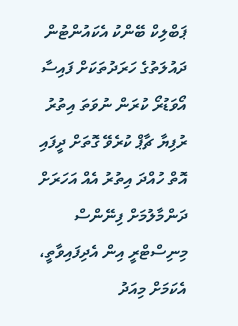ޕަބްލިކް ބޭންކު އެކައުންޓުން ދައުލަތުގެ ހަރަދުތަކަށް ފައިސާ އޯވަޑުރޯ ކުރަން ނުވަތަ އިތުރު ރުފިޔާ ޗާޕް ކުރެވޭ ގޮތަށް ދީފައި އޮތް ހުއްދަ އިތުރު އެއް އަހަރަށް ދަންމާލުމަށް ފިނޭންސް މިނިސްޓްރީ އިން އެދިފައިވާތީ، އެކަމަށް މިއަދު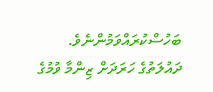ބަހުސްކުރައްވަމުންނެވެ.
ދައުލަތުގެ ހަރަދަށް ޒިންމާ ވުމުގެ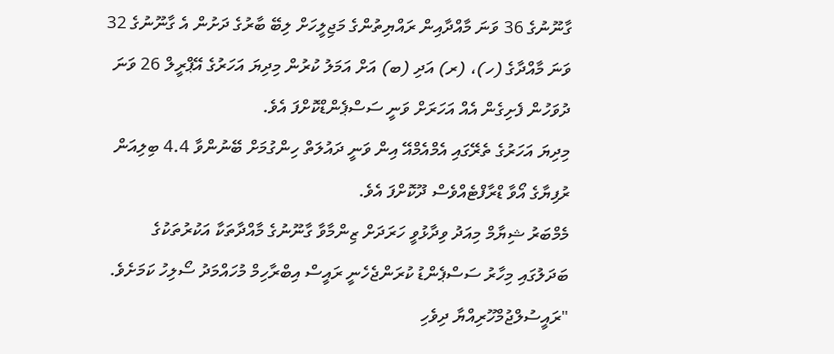ގާނޫނުގެ 36 ވަނަ މާއްދާއިން ރައްޔިތުންގެ މަޖިލީހަށް ލިބޭ ބާރުގެ ދަށުން އެ ގާނޫނުގެ 32 ވަނަ މާއްދާގެ (ހ)، (ރ) އަދި (ބ) އަށް އަމަލު ކުރުން މިދިޔަ އަހަރުގެ އޭޕްރީލް 26 ވަނަ ދުވަހުން ފެށިގެން އެއް އަހަރަށް ވަނީ ސަސްޕެންޑްކޮށްފަ އެވެ.
މިދިޔަ އަހަރުގެ ތެރޭގައި އެމްއެމްއޭ އިން ވަނީ ދައުލަތް ހިންގުމަށް ބޭނުންވާ 4.4 ބިލިއަން ރުފިޔާގެ އޯވާ ޑްރާފްޓެއްވެސް ދޫކޮށްފަ އެވެ.
މެމްބަރު ޝިޔާމް މިއަދު ވިދާޅުވީ ހަރަދަށް ޒިންމާވާ ގާނޫނުގެ މާއްދާތަކާ އަކުރުތަކުގެ ބަދަލުގައި މިހާރު ސަސްޕެންޑު ކުރަންޖެހެނީ ރައީސް އިބްރާހިމް މުހައްމަދު ސޯލިހު ކަމަށެވެ.
"ރައީސުލްޖުމްހޫރިއްޔާ ދިވެހި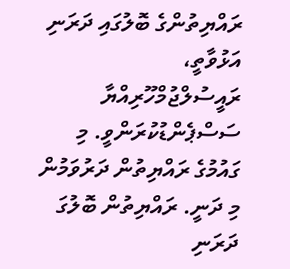ރައްޔިތުންގެ ބޮލުގައި ދަރަނި އަޅުވާތީ، ރައީސުލްޖުމްހޫރިއްޔާ ސަސްޕެންޑުކުރަންވީ. މި ގައުމުގެ ރައްޔިތުން ދަރުވަމުން މި ދަނީ. ރައްޔިތުން ބޮލުގަ ދަރަނި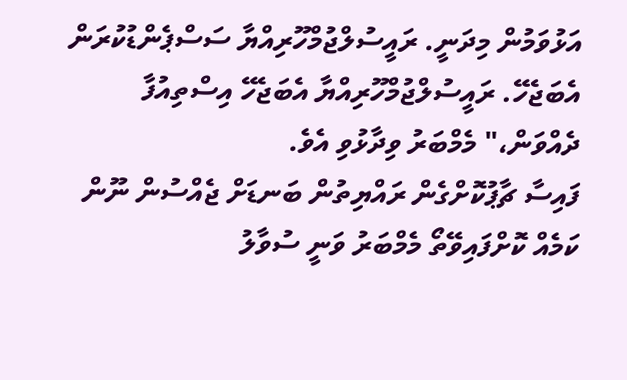އަޅުވަމުން މިދަނީ. ރައީސުލްޖުމްހޫރިއްޔާ ސަސްޕެންޑުކުރަން އެބަޖެހޭ. ރައީސުލްޖުމްހޫރިއްޔާ އެބަޖެހޭ އިސްތިއުފާ ދެއްވަން،" މެމްބަރު ވިދާޅުވި އެވެ.
ފައިސާ ޗާޕުކޮށްގެން ރައްޔިތުން ބަނޑަށް ޖެއްސުން ނޫން ކަމެއް ކޮށްފައިވޭތޯ މެމްބަރު ވަނީ ސުވާލު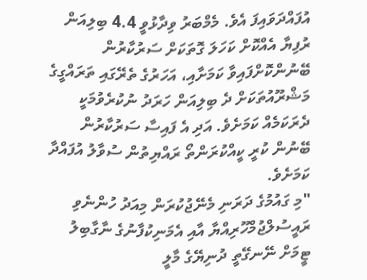އުފައްދަވައިފަ އެވެ. މެމްބަރު ވިދާޅުވީ 4.4 ބިލިއަން ރުފިޔާ އެއްކޮށް ކަހަލަ ގޮތަކަށް ސަރުކާރުން ބޭނުންކޮށްފައިވާ ކަމަށާއި، އަހަރުގެ ތެރޭގައި ތަރައްގީގެ މަޝްރޫއުތަކަށް ދެ ބިލިއަން ހަރަދު ނުކުރެވުމަކީ ދެރަކަމެއް ކަމަށެވެ. އަދި އެ ފައިސާ ސަރުކާރުން ބޭނުން ކުރީ ކީއްކުރަންތޯ ރައްޔިތުން ސުވާލު އުފައްދާ ކަމަށެވެ.
"މި ގައުމުގެ ދަރަނި މެނޭޖުކުރަން މިއަދު ހުންނެވި ރައީސުލްޖުމްހޫރިއްޔާ އާއި އެމަނިކުފާނުގެ ނާގާބިލު ޓީމަށް ނޭނގޭތީ ދުނިޔޭގެ މާލީ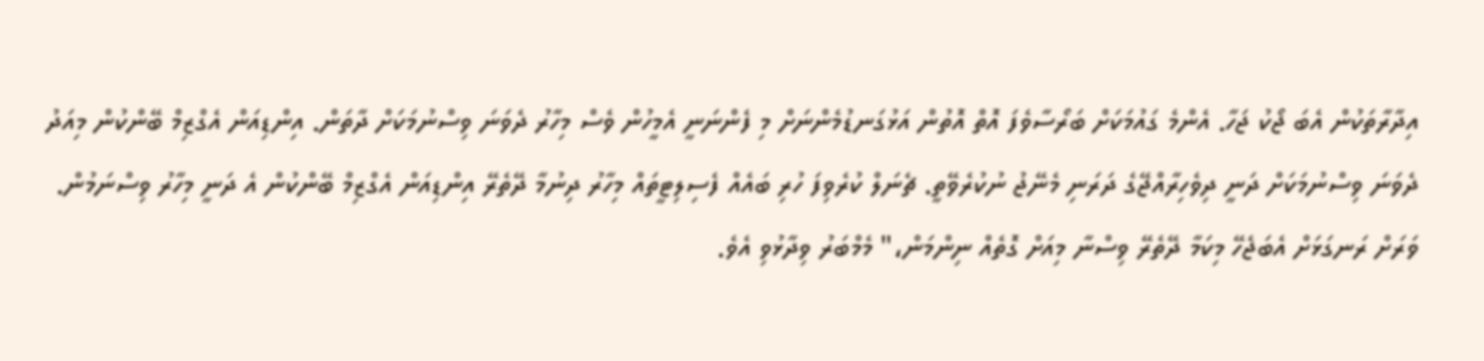އިދާރާތަކުން އެބަ ޖޯކު ޖަހާ. އެންމެ ގައުމަކަށް ބަރޯސާވެފަ އޮތް އޮތުން އަޅުގަނޑުމެންނަށް މި ފެންނަނީ އެމީހުން ވެސް މިހާރު ދެވަނަ ވިސްނުމަކަށް ދާތަން. އިންޑިއަން އެގްޒިމް ބޭންކުން މިއަދު ދެވަނަ ވިސްނުމަކަށް ދަނީ ދިވެހިރާއްޖޭގެ ދަރަނި މެނޭޖު ނުކުރެވޭތީ. ޗެނަލް ކުރެވިފަ ހުރި ބައެއް ފެސިލިޓީތައް މިހާރު ދިނުމާ ދޭތެރޭ އިންޑިއަން އެގްޒިމް ބޭންކުން އެ ދަނީ މިހާރު ވިސްނަމުން. ވަރަށް ރަނގަޅަށް އެބަޖެހޭ މިކަމާ ދޭތެރޭ ވިސްނާ މިއަށް ގޮތެއް ނިންމަން،" މެމްބަރު ވިދާޅުވި އެވެ.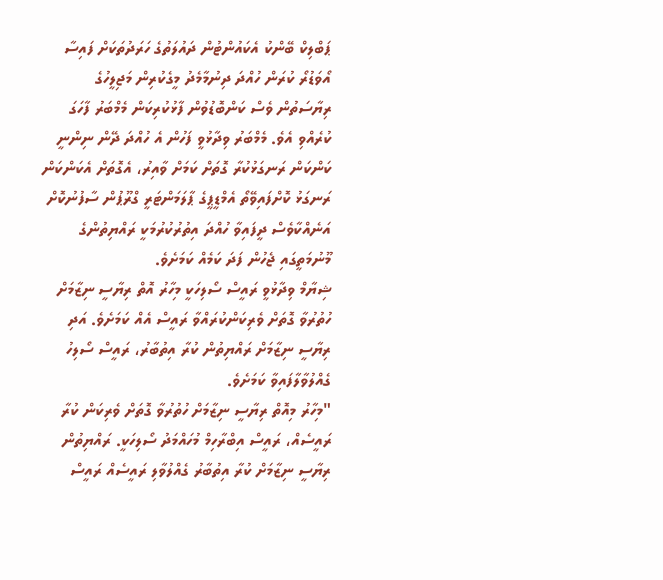ޕަބްލިކް ބޭންކު އެކައުންޓުން ދައުލަތުގެ ހަރަދުތަކަށް ފައިސާ އޯވަޑުރޯ ކުރަން ހުއްދަ ދިނުމާމެދު މީގެކުރިން މަޖިލީހުގެ ރިޔާސަތުން ވެސް ކަންބޮޑުވުން ފާޅުކުރިކަން މެމްބަރު ފާހަގަ ކުރެއްވި އެވެ. މެމްބަރު ވިދާޅުވީ ފަހުން އެ ހުއްދަ ދޭން ނިންނީ ކަންކަން ރަނގަޅުކުރާ ގޮތަށް ކަމަށް ވާއިރު، އެގޮތަށް އެކަންކަން ރަނގަޅު ކޮށްފައިވޭތޯ އެމްޑީޕީގެ ޕާލަމަންޓަރީ ގްރޫޕުން ސާފުނުކޮށް އަނެއްކާވެސް ދީފައިވާ ހުއްދަ އިތުރުކުރުމަކީ ރައްޔިތުންގެ މޫނުމަތީގައި ޖެހުން ފަދަ ކަމެއް ކަމަށެވެ.
ޝިޔާމް ވިދާޅުވީ ރައީސް ސޯލިހަކީ މިހާރު އޮތް ރިޔާސީ ނިޒާމަށް ހުތުރުވާ ގޮތަށް ވެރިކަންކުރައްވާ ރައީސް އެއް ކަމަށެވެ. އަދި ރިޔާސީ ނިޒާމަށް ރައްޔިތުން ކުރާ އިތުބާރު، ރައީސް ސޯލިހު ގެއްލުވާލާފައިވާ ކަމަށެވެ.
"މިހާރު މިއޮތް ރިޔާސީ ނިޒާމަށް ހުތުރުވާ ގޮތަށް ވެރިކަން ކުރާ ރައީސެއް، ރައީސް އިބްރާހިމް މުހައްމަދު ސޯލިހަކީ. ރައްޔިތުން ރިޔާސީ ނިޒާމަށް ކުރާ އިތުބާރު ގެއްލުވާލި ރައީސެއް ރައީސް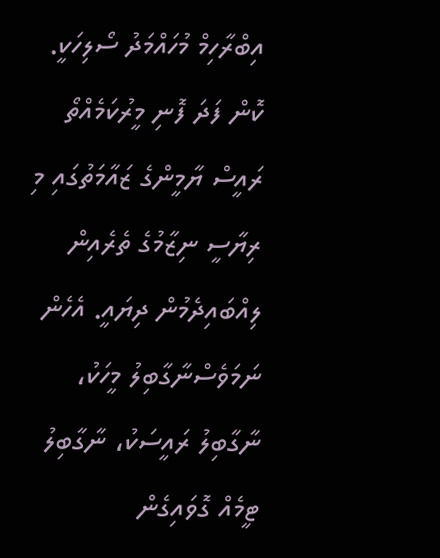އިބްރާހިމް މުހައްމަދު ސޯލިހަކީ. ކޮން ފަދަ ފޮނި މީރުކަމެއްތޯ ރައީސް ޔާމީންގެ ޒައާމަތުގައި މި ރިޔާސީ ނިޒާމުގެ ތެރެއިން ލިއްބައިދެމުން ދިޔައީ. އެހެން ނަމަވެސްނާގާބިލު މީހަކު، ނާގާބިލު ރައީސަކު، ނާގާބިލު ޓީމެއް ގޮވައިގެން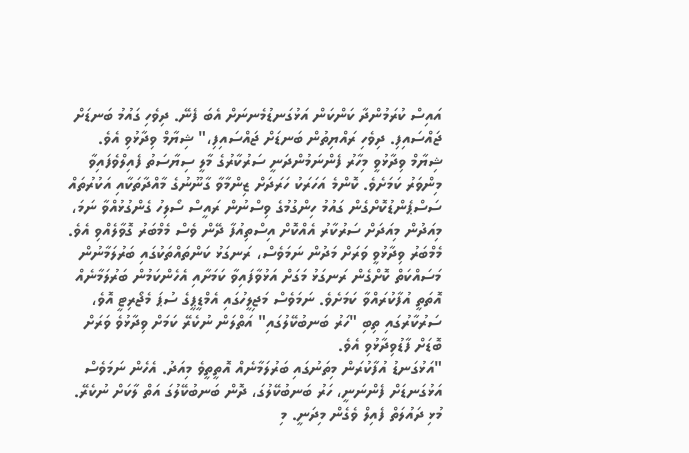އައިސް ކުރަމުންދާ ކަންކަން އަޅުގަނޑުމެނނަށް އެބަ ފެނޭ. ދިވެހި ގައުމު ބަނޑަށް ޖައްސައިފި. ދިވެހި ރައްޔިތުން ބަނޑަށް ޖައްސައިފި،" ޝިޔާމް ވިދާޅުވި އެވެ.
ޝިޔާމް ވިދާޅުވީ މިހާރު ފެންނަމުންދަނީ ސަރުކާރުގެ މާލީ ސިޔާސަތު ފެއިލްވެފައިވާ މިންވަރު ކަމަށެވެ. ކޮންމެ އަހަރަކު ހަރަދަށް ޒިންމާވާ ގާނޫނުގެ މާއްދާތަކާއި އަކުރުތައް ސަސްޕެންޑުކޮށްގެން ގައުމު ހިންގުމުގެ ވިސްނުން ރައީސް ސޯލިހު ގެންގުޅުއްވާ ނަމަ، މިއަދުން މިއަދަށް ސަރުކާރު އެއްކޮށް އިސްތިއުފާ ދޭން ވެސް މެމްބަރު ގޮވާލެއްވި އެވެ.
މެމްބަރު ވިދާޅުވީ ވަރަށް މަދުން ނަމަވެސް، ރަނގަޅު ކަންތައްތަކުގައި ބަރުލަމާނުން މަސައްކަތް ކޮށްގެން ރަނގަޅު މަގަށް އަޅުވާފައިވާ ކަމަށާއި އެހެންކަމުން ބަރުލަމާނެއް އޮތަތީ އުފާކުރައްވާ ކަމަށެވެ. ނަމަވެސް މަޖިލީހުގައި އެމްޑީޕީގެ ސުޕަ މެޖޯރިޓީ އޮވެ، ސަރުކާރުގައި ތިބި "ހަރު ބަނބުކޭލުގައި" އަތްލަން ނުކެރޭ ކަމަށް ވިދާޅުވެ ވަރަށް ބޮޑަށް ފާޑުވިދާޅުވި އެވެ.
"އަޅުގަނޑު އުފާކުރަން މިތަނުގައި ބަރުލަމާނެއް އޮތީތީވެ މިއަދު. އެހެން ނަމަވެސް އަޅުގަނޑަށް ފެންނަނީ، ހަރު ބަނބުކޭލުގަ، ދޮން ބަނބުކޭލުގަ އަތް ލާކަށް ނުކެރޭ. މުޅި ދައުލަތް ފެއިލް ވެގެން މިދަނީ. މި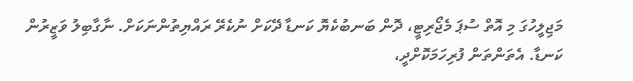މަޖިލީހުގަ މި އޮތް ސުޕަ މެޖޯރިޓީ، ދޮން ބަނބުކެޔޮ ކަނޑާ ދޭކަށް ނުކެރޭ ރައްޔިތުންނަކަށް. ނާގާބިލު ވަޒީރުން ކަނޑާ. އެތަންތަން ފުރިހަމަކޮށްދީ،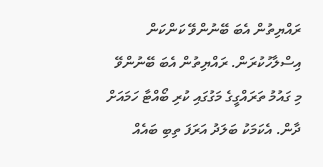ރައްޔިތުން އެބަ ބޭނުންވޭ ކަންކަން އިސްލާހުކުރަން. ރައްޔިތުން އެބަ ބޭނުންވޭ މި ގައުމު ތަރައްގީގެ މަގުގައި ކުރި ބޯއްޓާ ހަމައަށް ދާން. އެކަމަކު ބަލަދު އަރަފަ ތިބި ބައެއް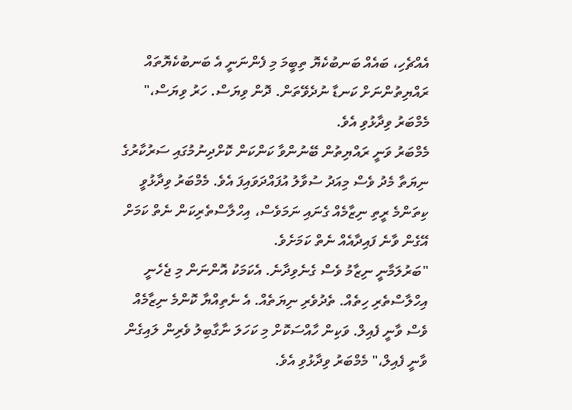އެއްޗެހި، ބައެއް ބަނބުކެޔޮ ތިބީމަ މި ފެންނަނީ އެ ބަނބުކެޔޮތައް ރައްޔިތުންނަށް ކަނޑާ ނުދެވޭތަން. ދޮން ވިޔަސް. ހަރު ވިޔަސް،" މެމްބަރު ވިދާޅުވި އެވެ.
މެމްބަރު ވަނީ ރައްޔިތުން ބޭނުންވާ ކަންކަން ކޮށްދިނުމުގައި ސަރުކާރުގެ ނިޔަތާ މެދު ވެސް މިއަދު ސުވާލު އުފައްދަވައިފަ އެވެ. މެމްބަރު ވިދާޅުވީ ކިތަންމެ ރީތި ނިޒާމެއް ގެނައި ނަމަވެސް، އިހްލާސްތެރިކަން ނެތް ކަމަށް އޭގެން ވާނެ ފައިދާއެއް ނެތް ކަމަށެވެ.
"ބަރުލަމާނީ ނިޒާމު ވެސް ގެނެވިދާނެ. އެކަމަކު އޮންނަން މި ޖެހެނީ އިހްލާސްތެރި ހިތެއް. ތެދުވެރި ނިޔަތެއް. އެ ނެތިއްޔާ ކޮންމެ ނިޒާމެއް ވެސް ވާނީ ފެއިލް. ވަކިން ހާއްސަކޮށް މި ކަހަލަ ނާގާބިލު ވެރިން ލައިގެން ވާނީ ފެއިލް،" މެމްބަރު ވިދާޅުވި އެވެ.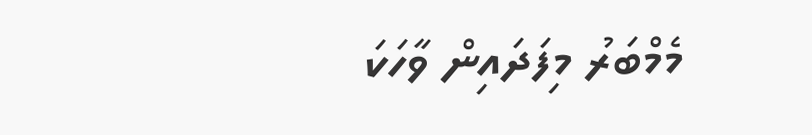މެމްބަރު މިފަދައިން ވާހަކަ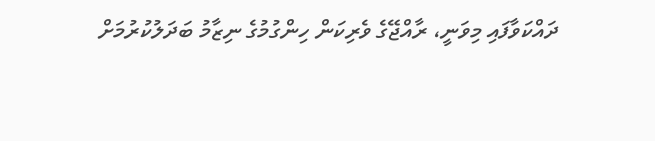ދައްކަވާފައި މިވަނީ، ރާއްޖޭގެ ވެރިކަން ހިންގުމުގެ ނިޒާމު ބަދަލުކުރުމަށް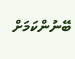ބޭނުންކަމަށް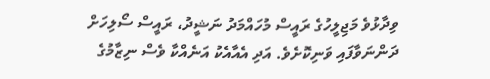ވިދާޅުވެ މަޖިލީހުގެ ރައީސް މުހައްމަދު ނަޝީދު، ރައީސް ސޯލިހަށް ދަންނަވާފައި ވަނިކޮށެވެ. އަދި އެއާއެކު އަނެއްކާ ވެސް ނިޒާމުގެ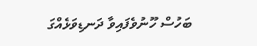ބަހުސް ހޫނުވެފައިވާ ދަނޑިވަޅެއްގަ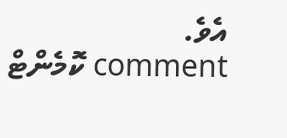އެވެ.
comment ކޮމެންޓް